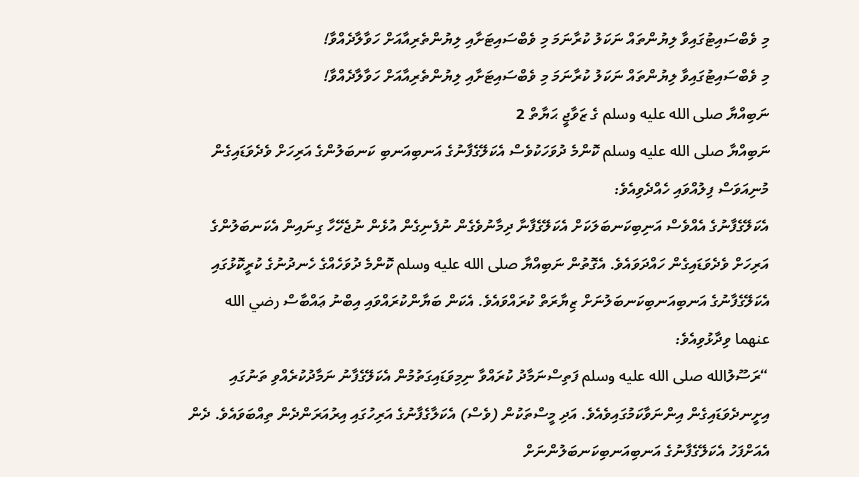މި ވެބްސައިޓުގައިވާ ލިޔުންތައް ނަކަލު ކުރާނަމަ މި ވެބްސައިޓަށާއި ލިޔުންތެރިއާއަށް ހަވާލާދެއްވާ!
މި ވެބްސައިޓުގައިވާ ލިޔުންތައް ނަކަލު ކުރާނަމަ މި ވެބްސައިޓަށާއި ލިޔުންތެރިއާއަށް ހަވާލާދެއްވާ!
ނަބިއްޔާ صلى الله عليه وسلم ގެ ޒަވާޖީ ޙަޔާތް 2
ނަބިއްޔާ صلى الله عليه وسلم ކޮންމެ ދުވަހަކުވެސް އެކަލޭގެފާނުގެ އަނބިއަނބި ކަނބަލުންގެ އަރިހަށް ވެދެވަޑައިގެން މުނިއަވަސް ފިލުއްވައި ހެއްދެވިއެވެ:
އެކަލޭގެފާނުގެ އެއްވެސް އަނިބިކަނބަލަކަށް އެކަލޭގެފާނާ ދިމާނުވެގެން ނުފެނިގެން އުޅެން ނުޖެހޭހާ ގިނައިން އެކަނބަލުންގެ އަރިހަށް ވެދެވަޑައިގެން ހައްދަވައެވެ. އެގޮތުން ނަބިއްޔާ صلى الله عليه وسلم ކޮންމެ ދުވަހެއްގެ ހެނދުނުގެ ކުރީކޮޅުގައި އެކަލޭގެފާނުގެ އަނބިއަނބިކަނބަލުނަށް ޒިޔާރަތް ކުރައްވައެވެ. އެކަން ބަޔާންކުރައްވައި އިބްނު ޢައްބާސް رضي الله عنهما ވިދާޅުވިއެވެ:
“ރަސޫލުالله صلى الله عليه وسلم ފަތިސްނަމާދު ކުރައްވާ ނިމިވަޑައިގަތުމުން އެކަލޭގެފާނު ނަމާދުކުރެއްވި ތަނުގައި އިށީނދެވަޑައިގެން އިންނަވާކަމުގައިވެއެވެ. އަދި މީސްތަކުން (ވެސް) އެކަލާގެފާނުގެ އަރިހުގައި އިރުއަރަންދެން ތިއްބަވައެވެ. ދެން އެއަށްފަހު އެކަލޭގެފާނުގެ އަނބިއަނބިކަނބަލުންނަށް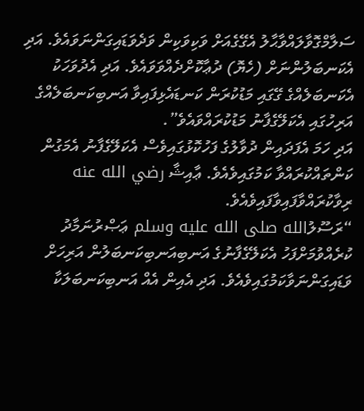ސަލާމްގޮވާލައްވާޙާލު އެގޭގެއަށް ވަކިވަކިން ވަދެވަޑައިގަންނަވައެވެ. އަދި އެކަނބަލުންނަށް (ހެޔޮ) ދުޢާކޮށްދެއްވަވައެވެ. އަދި އެދުވަހަކު އެކަނބަލެއްގެ ގޭގައި މަޑުކުރަން ކަނޑައެޅިފައިވާ އަނބިކަނބަލެއްގެ އަރިހުގައި އެކަލޭގެފާނު މަޑުކުރައްވައެވެ”.
އަދި ހަމަ އެފަދައިން ދުވާލުގެ ފަހުކޮޅުގައިވެސް އެކަލޭގެފާނު އެމަގުން ކަންތައްކުރައްވާ ކަމުގައިވެއެވެ. ޢާއިޝާ رضي الله عنه ރިވާކުރައްވާފައިވާފައިވެއެވެ.
“ރަސޫލުالله صلى الله عليه وسلم ޢަޞްރުނަމާދު ކުރެއްވުމަށްފަހު އެކަލޭގެފާނުގެ އަނބިއަނބިކަނބަލުން އަރިހަށް ވަޑައިގަންނަވާކަމުގައިވެއެވެ. އަދި އެއިން އެއް އަނބިކަނބަލަކާ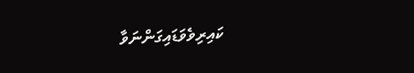ކައިރިވެވަޑައިގަންނަވާ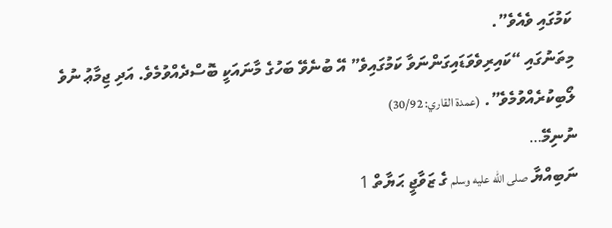ކަމުގައި ވެއެވެ”.
މިތަނުގައި “ކައިރިވެވަޑައިގަންނަވާ ކަމުގައިވެ” އޭ ބުނެވޭ ބަހުގެ މާނައަކީ ބޮސްދެއްވުމެވެ. އަދި ޖިމާޢު ނުވެ ލޯބިކުރެއްވުމެވެ”. (عمدة القاري: 30/92)
ނުނިމޭ…
ނަބިއްޔާ صلى الله عليه وسلم ގެ ޒަވާޖީ ޙަޔާތް 1